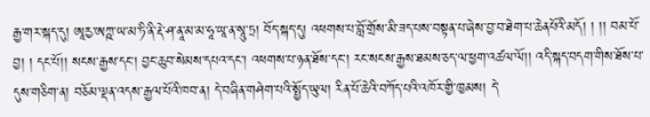རྒྱ་གར་སྐད་དུ། ཨཱརྱ་ཨཀྵ་ཡ་མ་ཏི་ནི་རྡེ་ཤ་ནཱ་མ་མ་ཧཱ་ཡཱ་ན་སཱུ་ཏྲ། བོད་སྐད་དུ། འཕགས་པ་བློ་གྲོས་མི་ཟད་པས་བསྟན་པ་ཞེས་བྱ་བ་ཐེག་པ་ཆེནཔོའི་མདོ། ། །། བམ་པོ་བྱ། ། དང་པོ།། སངས་རྒྱས་དང་། བྱང་ཆུབ་སེམས་དཔའ་དང་། འཕགས་པ་ཉན་ཐོས་དང་། རང་སངས་རྒྱས་ཐམས་ཅད་ལ་ཕྱག་འཚལ་ལོ།། འདི་སྐད་བདག་གིས་ཐོས་པ་དུས་གཅིག་ན། བཅོམ་ལྡན་འདས་རྒྱལ་པོའི་ཁབ་ན། དེ་བཞིན་གཤེག་པའི་སྤྱོད་ཡུལ། རིན་པོ་ཆེའི་བཀོད་པའི་འཁོར་གྱི་ཁྱམས། དེ་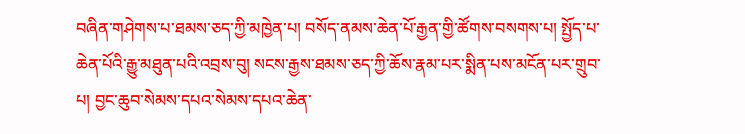བཞིན་གཤེགས་པ་ཐམས་ཅད་ཀྱི་མཁྱེན་པ། བསོད་ནམས་ཆེན་པོ་རྒྱན་གྱི་ཚོགས་བསགས་པ། སྤྱོད་པ་ཆེན་པོའི་རྒྱུ་མཐུན་པའི་འབྲས་བུ། སངས་རྒྱས་ཐམས་ཅད་ཀྱི་ཆོས་རྣམ་པར་སྨིན་པས་མངོན་པར་གྲུབ་པ། བྱང་ཆུབ་སེམས་དཔའ་སེམས་དཔའ་ཆེན་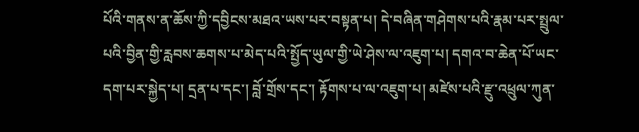པོའི་གནས་ན་ཆོས་ཀྱི་དབྱིངས་མཐའ་ཡས་པར་བསྟན་པ། དེ་བཞིན་གཤེགས་པའི་རྣམ་པར་སྤྲུལ་པའི་བྱིན་གྱི་རླབས་ཆགས་པ་མེད་པའི་སྤྱོད་ཡུལ་གྱི་ཡེ་ཤེས་ལ་འཇུག་པ། དགའ་བ་ཆེན་པོ་ཡང་དག་པར་སྐྱེད་པ། དྲན་པ་དང་། བློ་གྲོས་དང་། རྟོགས་པ་ལ་འཇུག་པ། མཛེས་པའི་རྫུ་འཕྲུལ་ཀུན་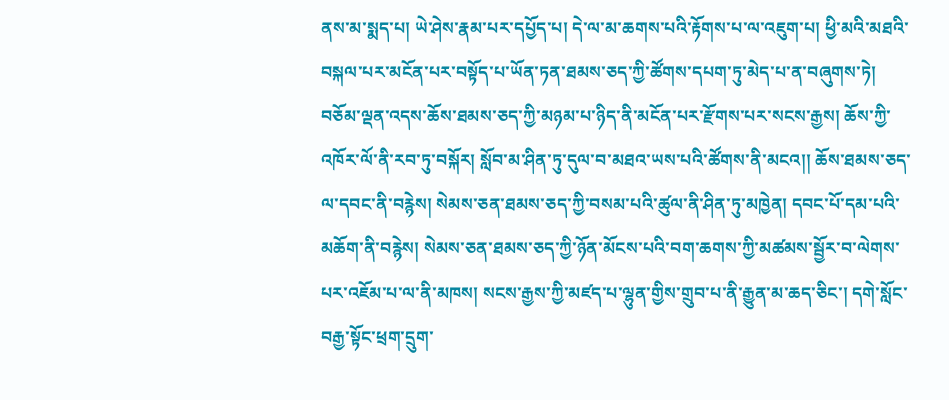ནས་མ་སྨད་པ། ཡེ་ཤེས་རྣམ་པར་དཔྱོད་པ། དེ་ལ་མ་ཆགས་པའི་རྟོགས་པ་ལ་འཇུག་པ། ཕྱི་མའི་མཐའི་བསྐལ་པར་མངོན་པར་བསྟོད་པ་ཡོན་ཏན་ཐམས་ཅད་ཀྱི་ཚོགས་དཔག་ཏུ་མེད་པ་ན་བཞུགས་ཏེ། བཅོམ་ལྡན་འདས་ཆོས་ཐམས་ཅད་ཀྱི་མཉམ་པ་ཉིད་ནི་མངོན་པར་རྫོགས་པར་སངས་རྒྱས། ཆོས་ཀྱི་འཁོར་ལོ་ནི་རབ་ཏུ་བསྐོར། སློབ་མ་ཤིན་ཏུ་དུལ་བ་མཐའ་ཡས་པའི་ཚོགས་ནི་མངའ།། ཆོས་ཐམས་ཅད་ལ་དབང་ནི་བརྙེས། སེམས་ཅན་ཐམས་ཅད་ཀྱི་བསམ་པའི་ཚུལ་ནི་ཤིན་ཏུ་མཁྱེན། དབང་པོ་དམ་པའི་མཆོག་ནི་བརྙེས། སེམས་ཅན་ཐམས་ཅད་ཀྱི་ཉོན་མོངས་པའི་བག་ཆགས་ཀྱི་མཚམས་སྦྱོར་བ་ལེགས་པར་འཇོམ་པ་ལ་ནི་མཁས། སངས་རྒྱས་ཀྱི་མཛད་པ་ལྷུན་གྱིས་གྲུབ་པ་ནི་རྒྱུན་མ་ཆད་ཅིང་། དགེ་སློང་བརྒྱ་སྟོང་ཕྲག་དྲུག་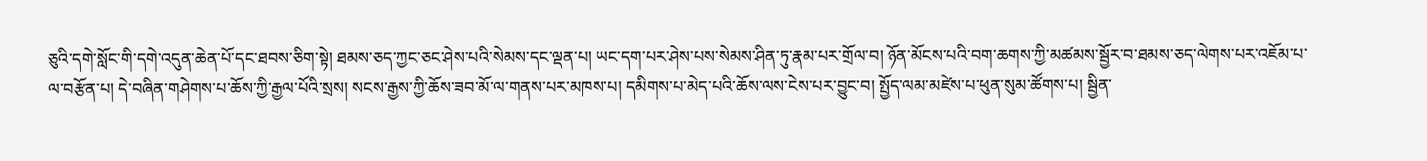ཅུའི་དགེ་སློང་གི་དགེ་འདུན་ཆེན་པོ་དང་ཐབས་ཅིག་སྟེ། ཐམས་ཅད་ཀྱང་ཅང་ཤེས་པའི་སེམས་དང་ལྡན་པ། ཡང་དག་པར་ཤེས་པས་སེམས་ཤིན་ཏུ་རྣམ་པར་གྲོལ་བ། ཉོན་མོངས་པའི་བག་ཆགས་ཀྱི་མཚམས་སྦྱོར་བ་ཐམས་ཅད་ལེགས་པར་འཇོམ་པ་ལ་བརྩོན་པ། དེ་བཞིན་གཤེགས་པ་ཆོས་ཀྱི་རྒྱལ་པོའི་སྲས། སངས་རྒྱས་ཀྱི་ཆོས་ཟབ་མོ་ལ་གནས་པར་མཁས་པ། དམིགས་པ་མེད་པའི་ཆོས་ལས་ངེས་པར་བྱུང་བ། སྤྱོད་ལམ་མཛེས་པ་ཕུན་སུམ་ཚོགས་པ། སྦྱིན་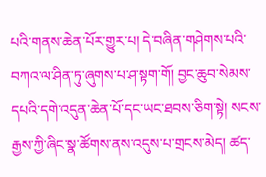པའི་གནས་ཆེན་པོར་གྱུར་པ། དེ་བཞིན་གཤེགས་པའི་བཀའ་ལ་ཤིན་ཏུ་ཞུགས་པ་ཤ་སྟག་གོ། བྱང་ཆུབ་སེམས་དཔའི་དགེ་འདུན་ཆེན་པོ་དང་ཡང་ཐབས་ཅིག་སྟེ། སངས་རྒྱས་ཀྱི་ཞིང་སྣ་ཚོགས་ནས་འདུས་པ་གྲངས་མེད། ཚད་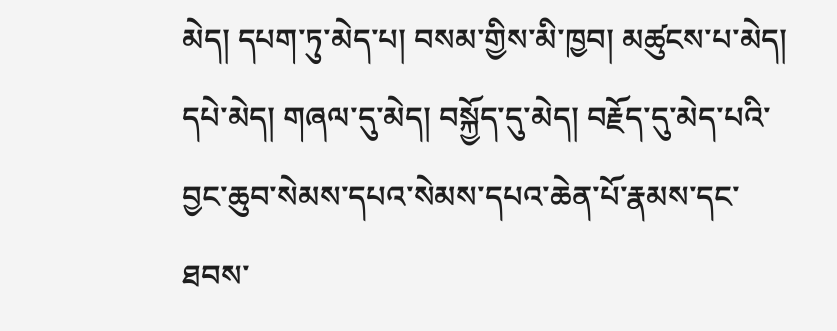མེད། དཔག་ཏུ་མེད་པ། བསམ་གྱིས་མི་ཁྱབ། མཚུངས་པ་མེད། དཔེ་མེད། གཞལ་དུ་མེད། བསྐྱོད་དུ་མེད། བརྗོད་དུ་མེད་པའི་བྱང་ཆུབ་སེམས་དཔའ་སེམས་དཔའ་ཆེན་པོ་རྣམས་དང་ཐབས་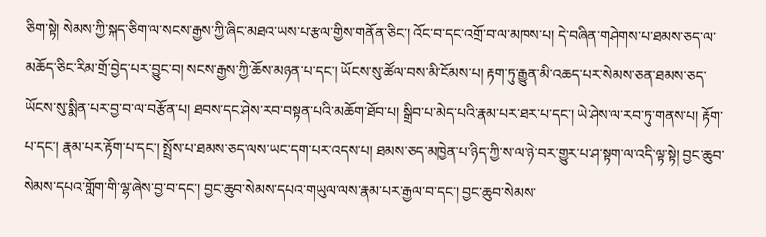ཅིག་སྟེ། སེམས་ཀྱི་སྐད་ཅིག་ལ་སངས་རྒྱས་ཀྱི་ཞིང་མཐའ་ཡས་པ་རྩལ་གྱིས་གནོན་ཅིང་། འོང་བ་དང་འགྲོ་བ་ལ་མཁས་པ། དེ་བཞིན་གཤེགས་པ་ཐམས་ཅད་ལ་མཆོད་ཅིང་རིམ་གྲོ་བྱེད་པར་བྱུང་བ། སངས་རྒྱས་ཀྱི་ཆོས་མཉན་པ་དང་། ཡོངས་སུ་ཚོལ་བས་མི་ངོམས་པ། རྟག་ཏུ་རྒྱུན་མི་འཆད་པར་སེམས་ཅན་ཐམས་ཅད་ཡོངས་སུ་སྨིན་པར་བྱ་བ་ལ་བརྩོན་པ། ཐབས་དང་ཤེས་རབ་བསྟན་པའི་མཆོག་ཐོབ་པ། སྒྲིབ་པ་མེད་པའི་རྣམ་པར་ཐར་པ་དང་། ཡེ་ཤེས་ལ་རབ་ཏུ་གནས་པ། རྟོག་པ་དང་། རྣམ་པར་རྟོག་པ་དང་། སྤྲོས་པ་ཐམས་ཅད་ལས་ཡང་དག་པར་འདས་པ། ཐམས་ཅད་མཁྱེན་པ་ཉིད་ཀྱི་ས་ལ་ཉེ་བར་གྱུར་པ་ཤ་སྟག་ལ་འདི་ལྟ་སྟེ། བྱང་ཆུབ་སེམས་དཔའ་གློག་གི་ལྷ་ཞེས་བྱ་བ་དང་། བྱང་ཆུབ་སེམས་དཔའ་གཡུལ་ལས་རྣམ་པར་རྒྱལ་བ་དང་། བྱང་ཆུབ་སེམས་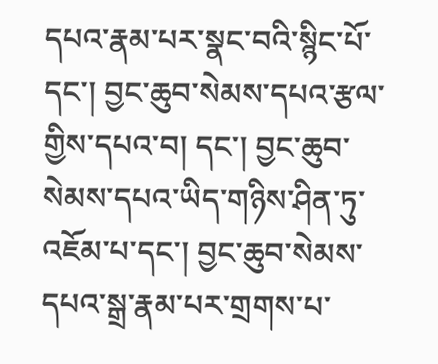དཔའ་རྣམ་པར་སྣང་བའི་སྙིང་པོ་དང་། བྱང་ཆུབ་སེམས་དཔའ་རྩལ་གྱིས་དཔའ་བ། དང་། བྱང་ཆུབ་སེམས་དཔའ་ཡིད་གཉིས་ཤིན་ཏུ་འཇོམ་པ་དང་། བྱང་ཆུབ་སེམས་དཔའ་སྒྲ་རྣམ་པར་གྲགས་པ་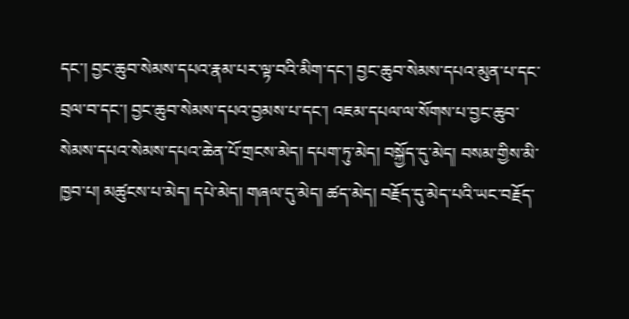དང་། བྱང་ཆུབ་སེམས་དཔའ་རྣམ་པར་ལྟ་བའི་མིག་དང་། བྱང་ཆུབ་སེམས་དཔའ་མུན་པ་དང་བྲལ་བ་དང་། བྱང་ཆུབ་སེམས་དཔའ་བྱམས་པ་དང་། འཇམ་དཔལ་ལ་སོགས་པ་བྱང་ཆུབ་སེམས་དཔའ་སེམས་དཔའ་ཆེན་པོ་གྲངས་མེད། དཔག་ཏུ་མེད། བསྐྱོད་དུ་མེད། བསམ་གྱིས་མི་ཁྱབ་པ། མཚུངས་པ་མེད། དཔེ་མེད། གཞལ་དུ་མེད། ཚད་མེད། བརྗོད་དུ་མེད་པའི་ཡང་བརྗོད་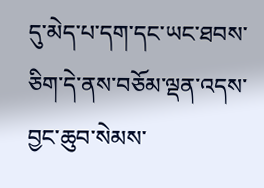དུ་མེད་པ་དག་དང་ཡང་ཐབས་ཅིག་དེ་ནས་བཅོམ་ལྡན་འདས་བྱང་ཆུབ་སེམས་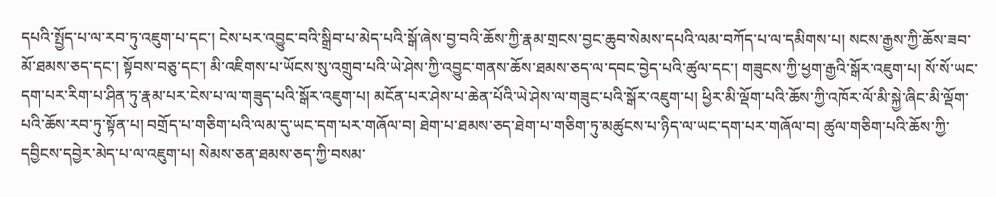དཔའི་སྤྱོད་པ་ལ་རབ་ཏུ་འཇུག་པ་དང་། ངེས་པར་འབྱུང་བའི་སྒྲིབ་པ་མེད་པའི་སྒོ་ཞེས་བྱ་བའི་ཆོས་ཀྱི་རྣམ་གྲངས་བྱང་ཆུབ་སེམས་དཔའི་ལམ་བཀོད་པ་ལ་དམིགས་པ། སངས་རྒྱས་ཀྱི་ཆོས་ཟབ་མོ་ཐམས་ཅད་དང་། སྟོབས་བཅུ་དང་། མི་འཇིགས་པ་ཡོངས་སུ་འགྲུབ་པའི་ཡེ་ཤེས་ཀྱི་འབྱུང་གནས་ཆོས་ཐམས་ཅད་ལ་དབང་བྱེད་པའི་ཚུལ་དང་། གཟུངས་ཀྱི་ཕྱག་རྒྱའི་སྒོར་འཇུག་པ། སོ་སོ་ཡང་དག་པར་རིག་པ་ཤིན་ཏུ་རྣམ་པར་ངེས་པ་ལ་གཟུད་པའི་སྒོར་འཇུག་པ། མངོན་པར་ཤེས་པ་ཆེན་པོའི་ཡེ་ཤེས་ལ་གཟུང་པའི་སྒོར་འཇུག་པ། ཕྱིར་མི་ལྡོག་པའི་ཆོས་ཀྱི་འཁོར་ལོ་མི་སྐྱེ་ཞིང་མི་ལྡོག་པའི་ཆོས་རབ་ཏུ་སྟོན་པ། བགྲོད་པ་གཅིག་པའི་ལམ་དུ་ཡང་དག་པར་གཞོལ་བ། ཐེག་པ་ཐམས་ཅད་ཐེག་པ་གཅིག་ཏུ་མཚུངས་པ་ཉིད་ལ་ཡང་དག་པར་གཞོལ་བ། ཚུལ་གཅིག་པའི་ཆོས་ཀྱི་དབྱིངས་དབྱེར་མེད་པ་ལ་འཇུག་པ། སེམས་ཅན་ཐམས་ཅད་ཀྱི་བསམ་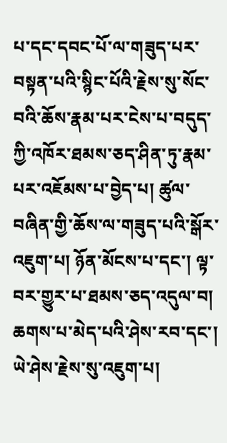པ་དང་དབང་པོ་ལ་གཟུད་པར་བསྟན་པའི་སྙིང་པོའི་རྗེས་སུ་སོང་བའི་ཆོས་རྣམ་པར་ངེས་པ་བདུད་ཀྱི་འཁོར་ཐམས་ཅད་ཤིན་ཏུ་རྣམ་པར་འཇོམས་པ་བྱེད་པ། ཚུལ་བཞིན་གྱི་ཆོས་ལ་གཟུད་པའི་སྒོར་འཇུག་པ། ཉོན་མོངས་པ་དང་། ལྟ་བར་གྱུར་པ་ཐམས་ཅད་འདུལ་བ། ཆགས་པ་མེད་པའི་ཤེས་རབ་དང་། ཡེ་ཤེས་རྗེས་སུ་འཇུག་པ།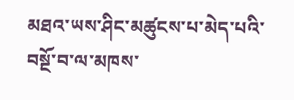མཐའ་ཡས་ཤིང་མཚུངས་པ་མེད་པའི་བསྔོ་བ་ལ་མཁས་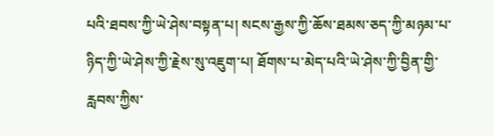པའི་ཐབས་ཀྱི་ཡེ་ཤེས་བསྟན་པ། སངས་རྒྱས་ཀྱི་ཆོས་ཐམས་ཅད་ཀྱི་མཉམ་པ་ཉིད་ཀྱི་ཡེ་ཤེས་ཀྱི་རྗེས་སུ་འཇུག་པ། ཐོགས་པ་མེད་པའི་ཡེ་ཤེས་ཀྱི་བྱིན་གྱི་རླབས་ཀྱིས་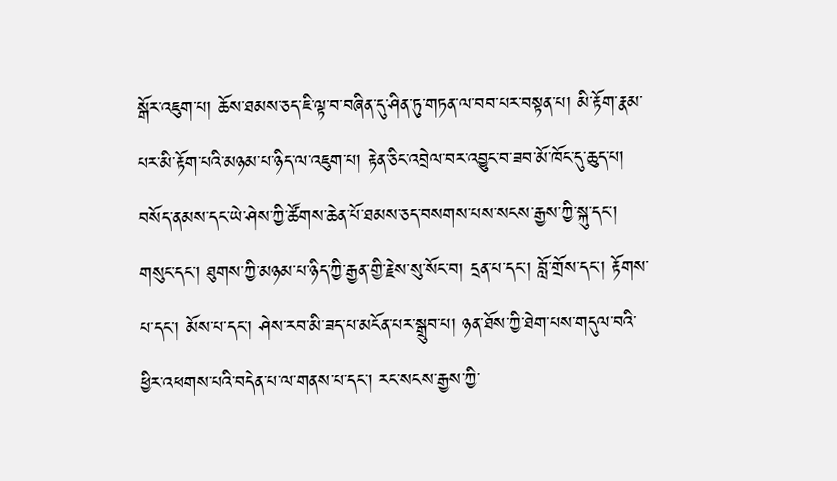སྒོར་འཇུག་པ། ཆོས་ཐམས་ཅད་ཇི་ལྟ་བ་བཞིན་དུ་ཤིན་ཏུ་གཏན་ལ་བབ་པར་བསྟན་པ། མི་རྟོག་རྣམ་པར་མི་རྟོག་པའི་མཉམ་པ་ཉིད་ལ་འཇུག་པ། རྟེན་ཅིང་འབྲེལ་བར་འབྱུང་བ་ཟབ་མོ་ཁོང་དུ་ཆུད་པ། བསོད་ནམས་དང་ཡེ་ཤེས་ཀྱི་ཚོགས་ཆེན་པོ་ཐམས་ཅད་བསགས་པས་སངས་རྒྱས་ཀྱི་སྐུ་དང་། གསུང་དང་། ཐུགས་ཀྱི་མཉམ་པ་ཉིད་ཀྱི་རྒྱན་གྱི་རྗེས་སུ་སོང་བ། དྲན་པ་དང་། བློ་གྲོས་དང་། རྟོགས་པ་དང་། མོས་པ་དང་། ཤེས་རབ་མི་ཟད་པ་མངོན་པར་སྒྲུབ་པ། ཉན་ཐོས་ཀྱི་ཐེག་པས་གདུལ་བའི་ཕྱིར་འཕགས་པའི་བདེན་པ་ལ་གནས་པ་དང་། རང་སངས་རྒྱས་ཀྱི་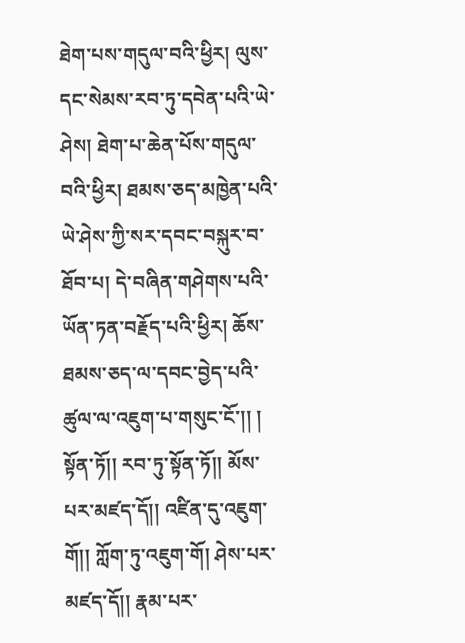ཐེག་པས་གདུལ་བའི་ཕྱིར། ལུས་དང་སེམས་རབ་ཏུ་དབེན་པའི་ཡེ་ཤེས། ཐེག་པ་ཆེན་པོས་གདུལ་བའི་ཕྱིར། ཐམས་ཅད་མཁྱེན་པའི་ཡེ་ཤེས་ཀྱི་སར་དབང་བསྐུར་བ་ཐོབ་པ། དེ་བཞིན་གཤེགས་པའི་ཡོན་ཏན་བརྗོད་པའི་ཕྱིར། ཆོས་ཐམས་ཅད་ལ་དབང་བྱེད་པའི་ཚུལ་ལ་འཇུག་པ་གསུང་ངོ་།། ། སྟོན་ཏོ།། རབ་ཏུ་སྟོན་ཏོ།། མོས་པར་མཛད་དོ།། འཛིན་དུ་འཇུག་གོ།། ཀློག་ཏུ་འཇུག་གོ། ཤེས་པར་མཛད་དོ།། རྣམ་པར་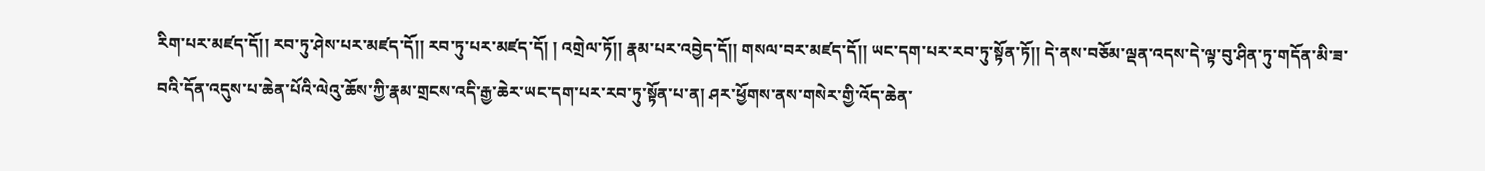རིག་པར་མཛད་དོ།། རབ་ཏུ་ཤེས་པར་མཛད་དོ།། རབ་ཏུ་པར་མཛད་དོ། ། འགྲེལ་ཏོ།། རྣམ་པར་འབྱེད་དོ།། གསལ་བར་མཛད་དོ།། ཡང་དག་པར་རབ་ཏུ་སྟོན་ཏོ།། དེ་ནས་བཅོམ་ལྡན་འདས་དེ་ལྟ་བུ་ཤིན་ཏུ་གདོན་མི་ཟ་བའི་དོན་འདུས་པ་ཆེན་པོའི་ལེའུ་ཆོས་ཀྱི་རྣམ་གྲངས་འདི་རྒྱ་ཆེར་ཡང་དག་པར་རབ་ཏུ་སྟོན་པ་ན། ཤར་ཕྱོགས་ནས་གསེར་གྱི་འོད་ཆེན་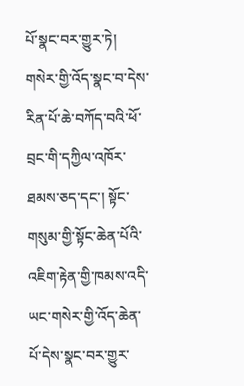པོ་སྣང་བར་གྱུར་ཏེ། གསེར་གྱི་འོད་སྣང་བ་དེས་རིན་པོ་ཆེ་བཀོད་བའི་ཕོ་བྲང་གི་དཀྱིལ་འཁོར་ཐམས་ཅད་དང་། སྟོང་གསུམ་གྱི་སྟོང་ཆེན་པོའི་འཇིག་རྟེན་གྱི་ཁམས་འདི་ཡང་གསེར་གྱི་འོད་ཆེན་པོ་དེས་སྣང་བར་གྱུར་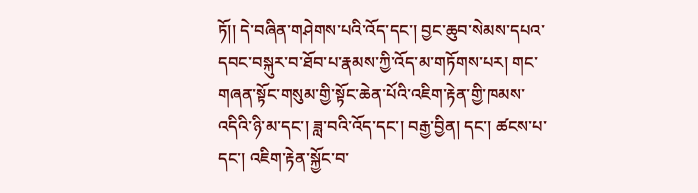ཏོ།། དེ་བཞིན་གཤེགས་པའི་འོད་དང་། བྱང་ཆུབ་སེམས་དཔའ་དབང་བསྐུར་བ་ཐོབ་པ་རྣམས་ཀྱི་འོད་མ་གཏོགས་པར། གང་གཞན་སྟོང་གསུམ་གྱི་སྟོང་ཆེན་པོའི་འཇིག་རྟེན་གྱི་ཁམས་འདིའི་ཉི་མ་དང་། ཟླ་བའི་འོད་དང་། བརྒྱ་བྱིན། དང་། ཚངས་པ་དང་། འཇིག་རྟེན་སྐྱོང་བ་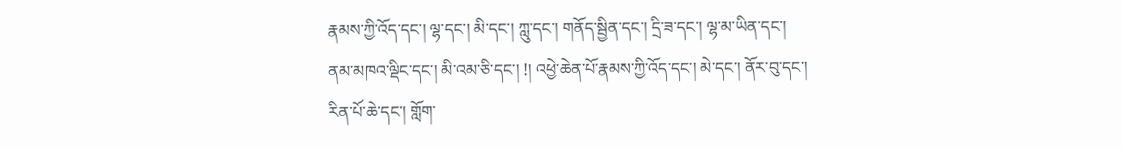རྣམས་ཀྱི་འོད་དང་། ལྷ་དང་། མི་དང་། ཀླུ་དང་། གནོད་སྦྱིན་དང་། དྲི་ཟ་དང་། ལྷ་མ་ཡིན་དང་། ནམ་མཁའ་ལྡིང་དང་། མི་འམ་ཅི་དང་། !། འཕྱེ་ཆེན་པོ་རྣམས་ཀྱི་འོད་དང་། མེ་དང་། ནོར་བུ་དང་། རིན་པོ་ཆེ་དང་། གློག་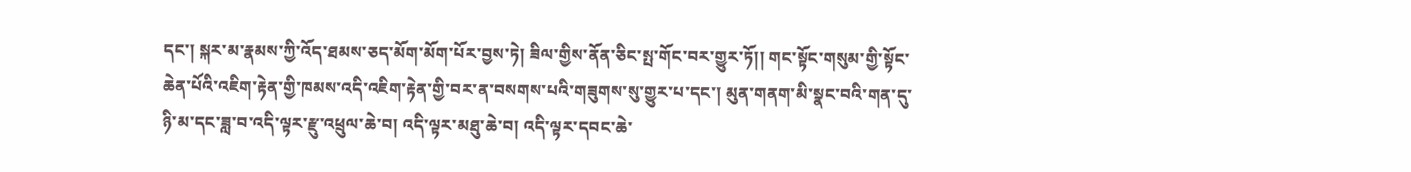དང་། སྐར་མ་རྣམས་ཀྱི་འོད་ཐམས་ཅད་མོག་མོག་པོར་བྱས་ཏེ། ཟིལ་གྱིས་ནོན་ཅིང་སྤ་གོང་བར་གྱུར་ཏོ།། གང་སྟོང་གསུམ་གྱི་སྟོང་ཆེན་པོའི་འཇིག་རྟེན་གྱི་ཁམས་འདི་འཇིག་རྟེན་གྱི་བར་ན་བསགས་པའི་གཟུགས་སུ་གྱུར་པ་དང་། མུན་གནག་མི་སྣང་བའི་གན་དུ་ཉི་མ་དང་ཟླ་བ་འདི་ལྟར་རྫུ་འཕྲུལ་ཆེ་བ། འདི་ལྟར་མཐུ་ཆེ་བ། འདི་ལྟར་དབང་ཆེ་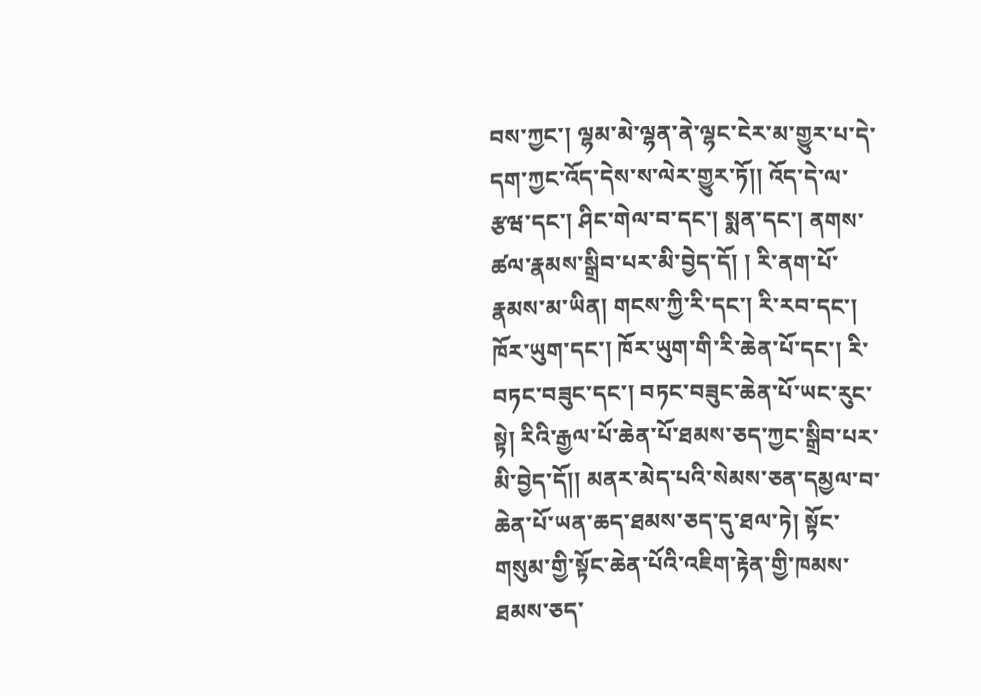བས་ཀྱང་། ལྷམ་མེ་ལྷན་ནེ་ལྷང་ངེར་མ་གྱུར་པ་དེ་དག་ཀྱང་འོད་དེས་ས་ལེར་གྱུར་ཏོ།། འོད་དེ་ལ་རྩཝ་དང་། ཤིང་གེལ་བ་དང་། སྨན་དང་། ནགས་ཚལ་རྣམས་སྒྲིབ་པར་མི་བྱེད་དོ། ། རི་ནག་པོ་རྣམས་མ་ཡིན། གངས་ཀྱི་རི་དང་། རི་རབ་དང་། ཁོར་ཡུག་དང་། ཁོར་ཡུག་གི་རི་ཆེན་པོ་དང་། རི་བཏང་བཟུང་དང་། བཏང་བཟུང་ཆེན་པོ་ཡང་རུང་སྟེ། རིའི་རྒྱལ་པོ་ཆེན་པོ་ཐམས་ཅད་ཀྱང་སྒྲིབ་པར་མི་བྱེད་དོ།། མནར་མེད་པའི་སེམས་ཅན་དམྱལ་བ་ཆེན་པོ་ཡན་ཆད་ཐམས་ཅད་དུ་ཐལ་ཏེ། སྟོང་གསུམ་གྱི་སྟོང་ཆེན་པོའི་འཇིག་རྟེན་གྱི་ཁམས་ཐམས་ཅད་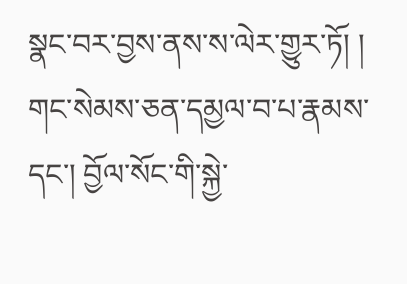སྣང་བར་བྱས་ནས་ས་ལེར་གྱུར་ཏོ། ། གང་སེམས་ཅན་དམྱལ་བ་པ་རྣམས་དང་། བྱོལ་སོང་གི་སྐྱེ་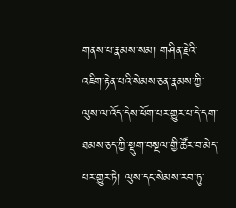གནས་པ་རྣམས་སམ། གཤིན་རྗེའི་འཇིག་རྟེན་པའི་སེམས་ཅན་རྣམས་ཀྱི་ལུས་ལ་འོད་དེས་ཕོག་པར་གྱུར་པ་དེ་དག་ཐམས་ཅད་ཀྱི་སྡུག་བསྔལ་གྱི་ཚོར་བ་མེད་པར་གྱུར་ཏེ། ལུས་དང་སེམས་རབ་ཏུ་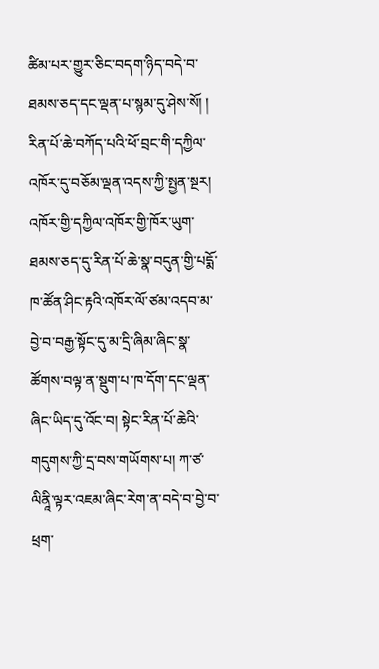ཚིམ་པར་གྱུར་ཅིང་བདག་ཉིད་བདེ་བ་ཐམས་ཅད་དང་ལྡན་པ་སྙམ་དུ་ཤེས་སོ། ། རིན་པོ་ཆེ་བཀོད་པའི་ཕོ་བྲང་གི་དཀྱིལ་འཁོར་དུ་བཅོམ་ལྡན་འདས་ཀྱི་སྤྱན་སྔར། འཁོར་གྱི་དཀྱིལ་འཁོར་གྱི་ཁོར་ཡུག་ཐམས་ཅད་དུ་རིན་པོ་ཆེ་སྣ་བདུན་གྱི་པདྨོ་ཁ་ཚོན་ཤིང་རྟའི་འཁོར་ལོ་ཙམ་འདབ་མ་བྱེ་བ་བརྒྱ་སྟོང་དུ་མ་དྲི་ཞིམ་ཞིང་སྣ་ཚོགས་བལྟ་ན་སྡུག་པ་ཁ་དོག་དང་ལྡན་ཞིང་ཡིད་དུ་འོང་བ། སྟེང་རིན་པོ་ཆེའི་གདུགས་ཀྱི་དྲ་བས་གཡོགས་པ། ཀ་ཙ་ལིནཱི་ལྟར་འཇམ་ཞིང་རེག་ན་བདེ་བ་བྱེ་བ་ཕྲག་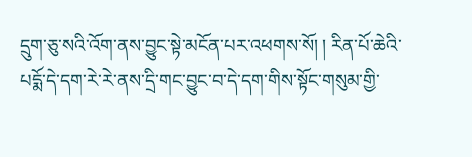དྲུག་ཅུ་སའི་འོག་ནས་བྱུང་སྟེ་མངོན་པར་འཕགས་སོ། ། རིན་པོ་ཆེའི་པདྨོ་དེ་དག་རེ་རེ་ནས་དྲི་གང་བྱུང་བ་དེ་དག་གིས་སྟོང་གསུམ་གྱི་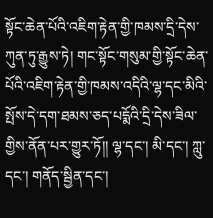སྟོང་ཆེན་པོའི་འཇིག་རྟེན་གྱི་ཁམས་དྲི་དེས་ཀུན་ཏུ་རྒྱུས་ཏེ། གང་སྟོང་གསུམ་གྱི་སྟོང་ཆེན་པོའི་འཇིག་རྟེན་གྱི་ཁམས་འདིའི་ལྷ་དང་མིའི་སྤོས་དེ་དག་ཐམས་ཅད་པདྨོའི་དྲི་དེས་ཟིལ་གྱིས་ནོན་པར་གྱུར་ཏོ།། ལྷ་དང་། མི་དང་། ཀླུ་དང་། གནོད་སྦྱིན་དང་།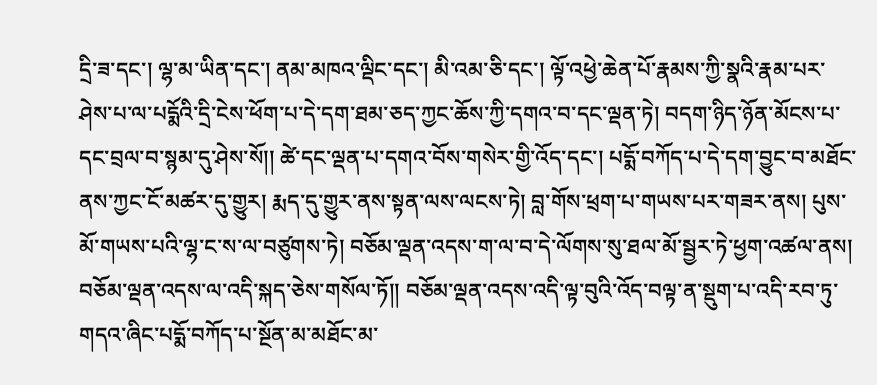དྲི་ཟ་དང་། ལྷ་མ་ཡིན་དང་། ནམ་མཁའ་ལྡིང་དང་། མི་འམ་ཅི་དང་། ལྟོ་འཕྱེ་ཆེན་པོ་རྣམས་ཀྱི་སྣའི་རྣམ་པར་ཤེས་པ་ལ་པདྨོའི་དྲི་ངེས་ཕོག་པ་དེ་དག་ཐམ་ཅད་ཀྱང་ཆོས་ཀྱི་དགའ་བ་དང་ལྡན་ཏེ། བདག་ཉིད་ཉོན་མོངས་པ་དང་བྲལ་བ་སྙམ་དུ་ཤེས་སོ།། ཚེ་དང་ལྡན་པ་དགའ་བོས་གསེར་གྱི་འོད་དང་། པདྨོ་བཀོད་པ་དེ་དག་བྱུང་བ་མཐོང་ནས་ཀྱང་ངོ་མཚར་དུ་གྱུར། རྨད་དུ་གྱུར་ནས་སྟན་ལས་ལངས་ཏེ། བླ་གོས་ཕྲག་པ་གཡས་པར་གཟར་ནས། པུས་མོ་གཡས་པའི་ལྷ་ང་ས་ལ་བཙུགས་ཏེ། བཅོམ་ལྡན་འདས་ག་ལ་བ་དེ་ལོགས་སུ་ཐལ་མོ་སྦྱར་ཏེ་ཕྱག་འཚལ་ནས། བཅོམ་ལྡན་འདས་ལ་འདི་སྐད་ཅེས་གསོལ་ཏོ།། བཅོམ་ལྡན་འདས་འདི་ལྟ་བུའི་འོད་བལྟ་ན་སྡུག་པ་འདི་རབ་ཏུ་གདའ་ཞིང་པདྨོ་བཀོད་པ་སྔོན་མ་མཐོང་མ་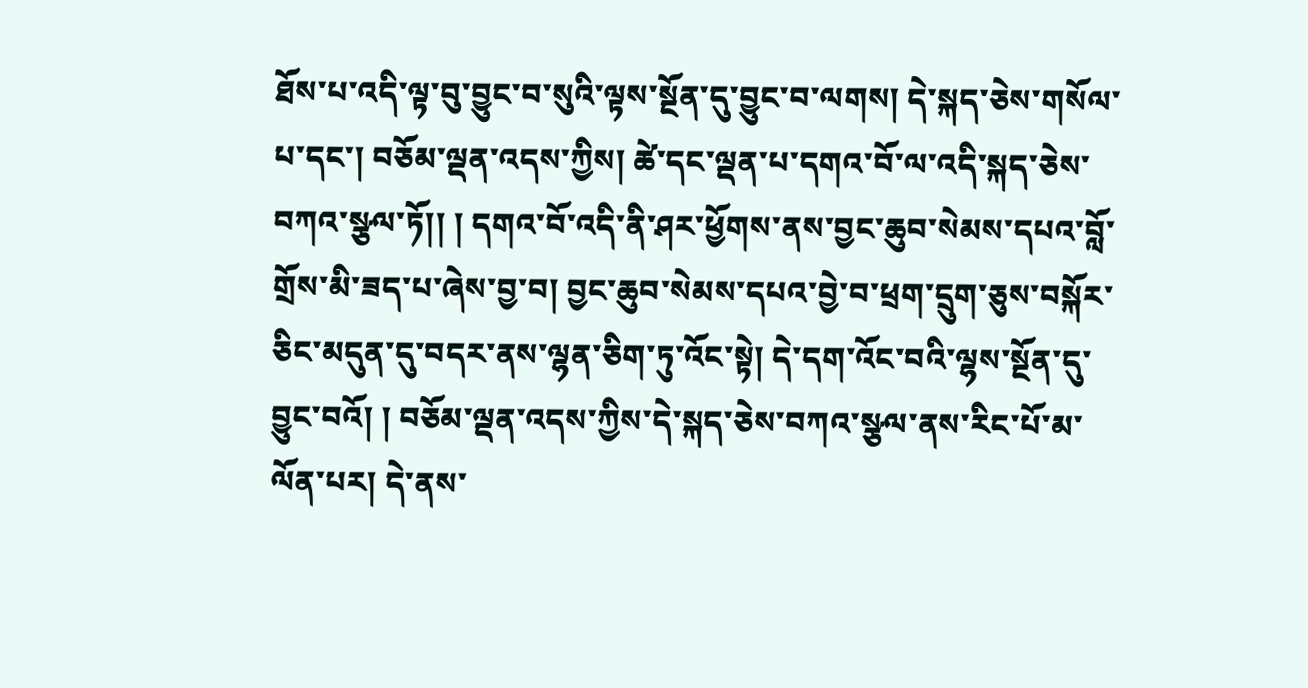ཐོས་པ་འདི་ལྟ་བུ་བྱུང་བ་སུའི་ལྟས་སྔོན་དུ་བྱུང་བ་ལགས། དེ་སྐད་ཅེས་གསོལ་པ་དང་། བཅོམ་ལྡན་འདས་ཀྱིས། ཚེ་དང་ལྡན་པ་དགའ་བོ་ལ་འདི་སྐད་ཅེས་བཀའ་སྩལ་ཏོ།། ། དགའ་བོ་འདི་ནི་ཤར་ཕྱོགས་ནས་བྱང་ཆུབ་སེམས་དཔའ་བློ་གྲོས་མི་ཟད་པ་ཞེས་བྱ་བ། བྱང་ཆུབ་སེམས་དཔའ་བྱེ་བ་ཕྲག་དྲུག་ཅུས་བསྐོར་ཅིང་མདུན་དུ་བདར་ནས་ལྷན་ཅིག་ཏུ་འོང་སྟེ། དེ་དག་འོང་བའི་ལྷས་སྔོན་དུ་བྱུང་བའོ། ། བཅོམ་ལྡན་འདས་ཀྱིས་དེ་སྐད་ཅེས་བཀའ་སྩལ་ནས་རིང་པོ་མ་ལོན་པར། དེ་ནས་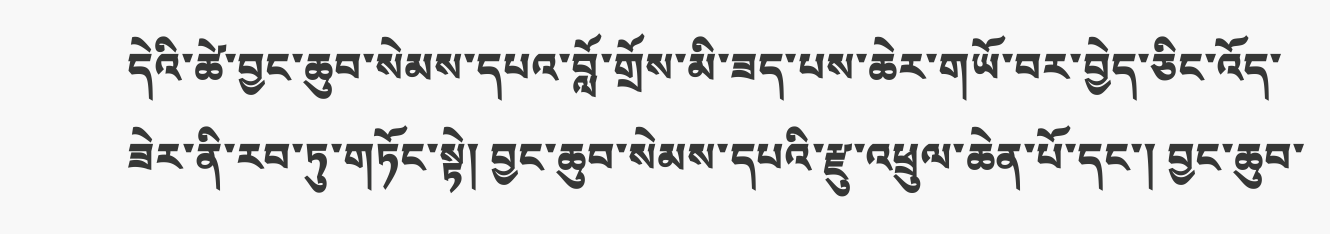དེའི་ཚེ་བྱང་ཆུབ་སེམས་དཔའ་བློ་གྲོས་མི་ཟད་པས་ཆེར་གཡོ་བར་བྱེད་ཅིང་འོད་ཟེར་ནི་རབ་ཏུ་གཏོང་སྟེ། བྱང་ཆུབ་སེམས་དཔའི་རྫུ་འཕྲུལ་ཆེན་པོ་དང་། བྱང་ཆུབ་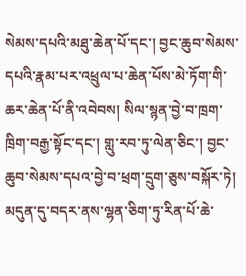སེམས་དཔའི་མཐུ་ཆེན་པོ་དང་། བྱང་ཆུབ་སེམས་དཔའི་རྣམ་པར་འཕྲུལ་པ་ཆེན་པོས་མེ་ཏོག་གི་ཆར་ཆེན་པོ་ནི་འབེབས། སིལ་སྙན་བྱེ་བ་ཁྲག་ཁྲིག་བརྒྱ་སྟོང་དང་། གླུ་རབ་ཏུ་ལེན་ཅིང་། བྱང་ཆུབ་སེམས་དཔའ་བྱེ་བ་ཕྲག་དྲུག་ཅུས་བསྐོར་ཏེ། མདུན་དུ་བདར་ནས་ལྷན་ཅིག་ཏུ་རིན་པོ་ཆེ་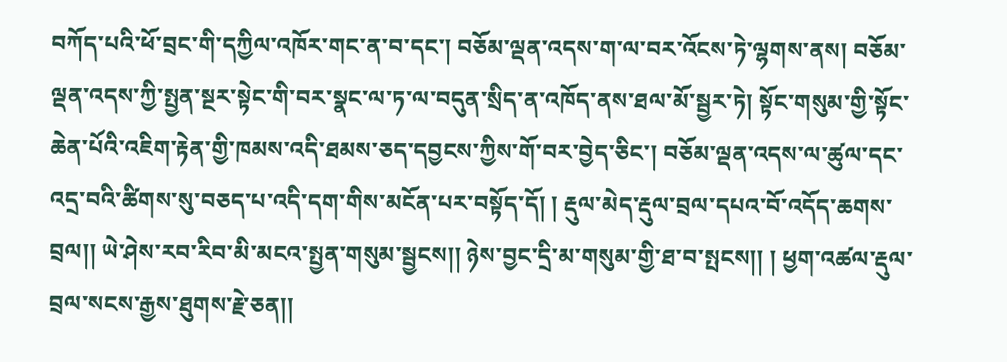བཀོད་པའི་ཕོ་བྲང་གི་དཀྱིལ་འཁོར་གང་ན་བ་དང་། བཅོམ་ལྡན་འདས་ག་ལ་བར་འོངས་ཏེ་ལྷགས་ནས། བཅོམ་ལྡན་འདས་ཀྱི་སྤྱན་སྔར་སྟེང་གི་བར་སྣང་ལ་ཏ་ལ་བདུན་སྲིད་ན་འཁོད་ནས་ཐལ་མོ་སྦྱར་ཏེ། སྟོང་གསུམ་གྱི་སྟོང་ཆེན་པོའི་འཇིག་རྟེན་གྱི་ཁམས་འདི་ཐམས་ཅད་དབྱངས་ཀྱིས་གོ་བར་བྱེད་ཅིང་། བཅོམ་ལྡན་འདས་ལ་ཚུལ་དང་འདྲ་བའི་ཚིགས་སུ་བཅད་པ་འདི་དག་གིས་མངོན་པར་བསྟོད་དོ། ། རྡུལ་མེད་རྡུལ་བྲལ་དཔའ་བོ་འདོད་ཆགས་བྲལ།། ཡེ་ཤེས་རབ་རིབ་མི་མངའ་སྤྱན་གསུམ་སྦྱངས།། ཉེས་བྱང་དྲི་མ་གསུམ་གྱི་ཐ་བ་སྤངས།། ། ཕྱག་འཚལ་རྡུལ་བྲལ་སངས་རྒྱས་ཐུགས་རྗེ་ཅན།།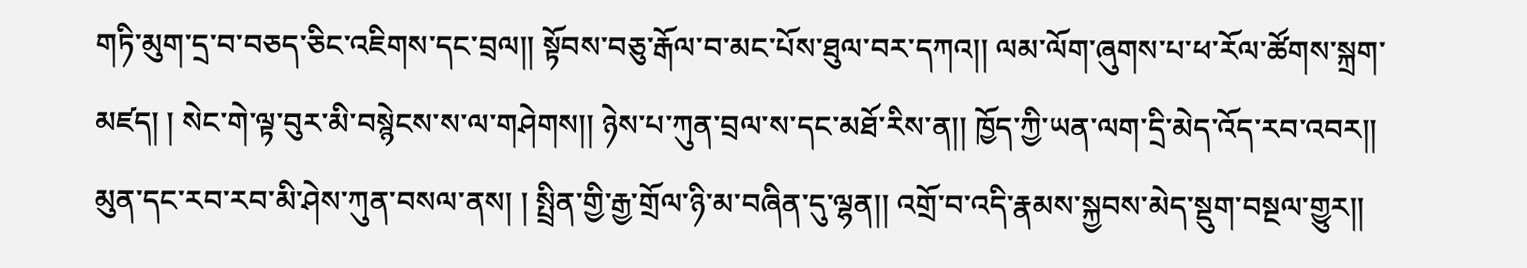གཏི་མུག་དྲ་བ་བཅད་ཅིང་འཇིགས་དང་བྲལ།། སྟོབས་བཅུ་རྒོལ་བ་མང་པོས་ཐུལ་བར་དཀའ།། ལམ་ལོག་ཞུགས་པ་ཕ་རོལ་ཚོགས་སྐྲག་མཛད། ། སེང་གེ་ལྟ་བུར་མི་བསྙེངས་ས་ལ་གཤེགས།། ཉེས་པ་ཀུན་བྲལ་ས་དང་མཐོ་རིས་ན།། ཁྱོད་ཀྱི་ཡན་ལག་དྲི་མེད་འོད་རབ་འབར།། མུན་དང་རབ་རབ་མི་ཤེས་ཀུན་བསལ་ནས། ། སྤྲིན་གྱི་རྒྱ་གྲོལ་ཉི་མ་བཞིན་དུ་ལྷན།། འགྲོ་བ་འདི་རྣམས་སྐྱབས་མེད་སྡུག་བསྔལ་གྱུར།།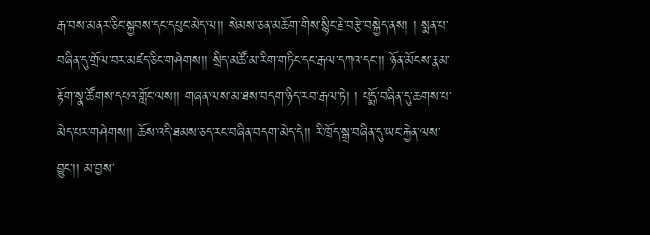རྒ་བས་མནར་ཅིང་སྐྱབས་དང་དཔུང་མེད་ལ།། སེམས་ཅན་མཆོག་གིས་སྙིང་རྗེ་བརྩེ་བསྐྱེད་ནས། ། སྨན་པ་བཞིན་དུ་གྲོལ་བར་མཛད་ཅིང་གཤེགས།། སྲིད་མཚོ་མ་རིག་གཏིང་དང་རྒལ་དཀའ་དང་།། ཉོན་མོངས་རྣམ་རྟོག་སྣ་ཚོགས་དཔའ་གློང་ལས།། གཞན་ལས་མ་ཐས་བདག་ཉིད་རབ་རྒལ་ཏེ། ། པདྨོ་བཞིན་དུ་ཆགས་པ་མེད་པར་གཤེགས།། ཆོས་འདི་ཐམས་ཅད་རང་བཞིན་བདག་མེད་དེ།། རི་ཁྲོད་སྒྲ་བཞིན་དུ་ཡང་རྐྱེན་ལས་བྱུང་།། མ་བྱས་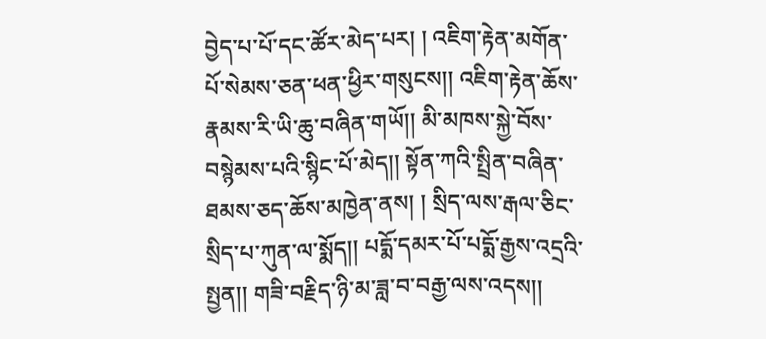བྱེད་པ་པོ་དང་ཚོར་མེད་པར། ། འཇིག་རྟེན་མགོན་པོ་སེམས་ཅན་ཕན་ཕྱིར་གསུངས།། འཇིག་རྟེན་ཆོས་རྣམས་རི་ཡི་ཆུ་བཞིན་གཡོ།། མི་མཁས་སྐྱེ་བོས་བསྙེམས་པའི་སྙིང་པོ་མེད།། སྟོན་ཀའི་སྤྲིན་བཞིན་ཐམས་ཅད་ཆོས་མཁྱེན་ནས། ། སྲིད་ལས་རྒལ་ཅིང་སྲིད་པ་ཀུན་ལ་སྨོད།། པདྨོ་དམར་པོ་པདྨོ་རྒྱས་འདྲའི་སྤྱན།། གཟི་བརྗིད་ཉི་མ་ཟླ་བ་བརྒྱ་ལས་འདས།།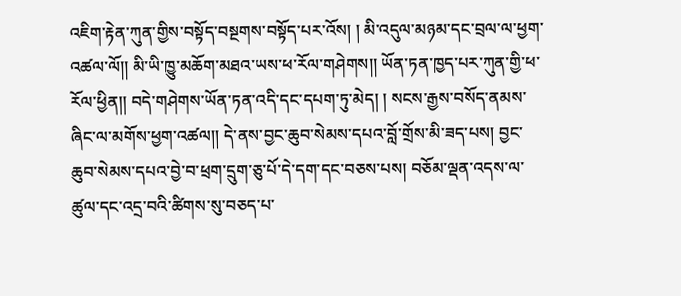འཇིག་རྟེན་ཀུན་གྱིས་བསྟོད་བསྔགས་བསྟོད་པར་འོས། ། མི་འདུལ་མཉམ་དང་བྲལ་ལ་ཕྱག་འཚལ་ལོ།། མི་ཡི་ཁྱུ་མཆོག་མཐའ་ཡས་ཕ་རོལ་གཤེགས།། ཡོན་ཏན་ཁྱད་པར་ཀུན་གྱི་ཕ་རོལ་ཕྱིན།། བདེ་གཤེགས་ཡོན་ཏན་འདི་དང་དཔག་ཏུ་མེད། ། སངས་རྒྱས་བསོད་ནམས་ཞིང་ལ་མགོས་ཕྱག་འཚལ།། དེ་ནས་བྱང་ཆུབ་སེམས་དཔའ་བློ་གྲོས་མི་ཟད་པས། བྱང་ཆུབ་སེམས་དཔའ་བྱེ་བ་ཕྲག་དྲུག་ཅུ་པོ་དེ་དག་དང་བཅས་པས། བཅོམ་ལྡན་འདས་ལ་ཚུལ་དང་འདྲ་བའི་ཚིགས་སུ་བཅད་པ་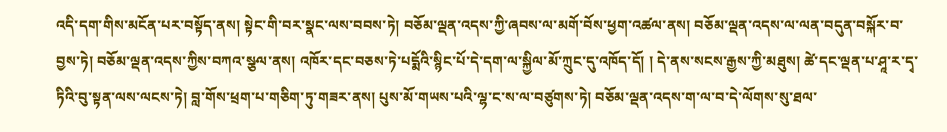འདི་དག་གིས་མངོན་པར་བསྟོད་ནས། སྟེང་གི་བར་སྣང་ལས་བབས་ཏེ། བཅོམ་ལྡན་འདས་ཀྱི་ཞབས་ལ་མགོ་བོས་ཕྱག་འཚལ་ནས། བཅོམ་ལྡན་འདས་ལ་ལན་བདུན་བསྐོར་བ་བྱས་ཏེ། བཅོམ་ལྡན་འདས་ཀྱིས་བཀའ་སྩལ་ནས། འཁོར་དང་བཅས་ཏེ་པདྨོའི་སྙིང་པོ་དེ་དག་ལ་སྐྱིལ་མོ་ཀྲུང་དུ་འཁོད་དོ། ། དེ་ནས་སངས་རྒྱས་ཀྱི་མཐུས། ཚེ་དང་ལྡན་པ་ཤཱ་ར་དྭ་ཏིའི་བུ་སྟན་ལས་ལངས་ཏེ། བླ་གོས་ཕྲག་པ་གཅིག་ཏུ་གཟར་ནས། པུས་མོ་གཡས་པའི་ལྷ་ང་ས་ལ་བཙུགས་ཏེ། བཅོམ་ལྡན་འདས་ག་ལ་བ་དེ་ལོགས་སུ་ཐལ་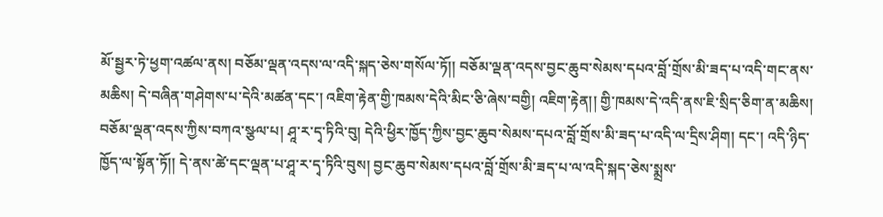མོ་སྦྱར་ཏེ་ཕྱག་འཚལ་ནས། བཅོམ་ལྡན་འདས་ལ་འདི་སྐད་ཅེས་གསོལ་ཏོ།། བཅོམ་ལྡན་འདས་བྱང་ཆུབ་སེམས་དཔའ་བློ་གྲོས་མི་ཟད་པ་འདི་གང་ནས་མཆིས། དེ་བཞིན་གཤེགས་པ་དེའི་མཚན་དང་། འཇིག་རྟེན་གྱི་ཁམས་དེའི་མིང་ཅི་ཞེས་བགྱི། འཇིག་རྟེན།། གྱི་ཁམས་དེ་འདི་ནས་ཇི་སྲིད་ཅིག་ན་མཆིས། བཅོམ་ལྡན་འདས་ཀྱིས་བཀའ་སྩལ་པ། ཤཱ་ར་དྭ་ཏིའི་བུ། དེའི་ཕྱིར་ཁྱོད་ཀྱིས་བྱང་ཆུབ་སེམས་དཔའ་བློ་གྲོས་མི་ཟད་པ་འདི་ལ་དྲིས་ཤིག། དང་། འདི་ཉིད་ཁྱོད་ལ་སྟོན་ཏོ།། དེ་ནས་ཚེ་དང་ལྡན་པ་ཤཱ་ར་དྭ་ཏིའི་བུས། བྱང་ཆུབ་སེམས་དཔའ་བློ་གྲོས་མི་ཟད་པ་ལ་འདི་སྐད་ཅེས་སྨྲས་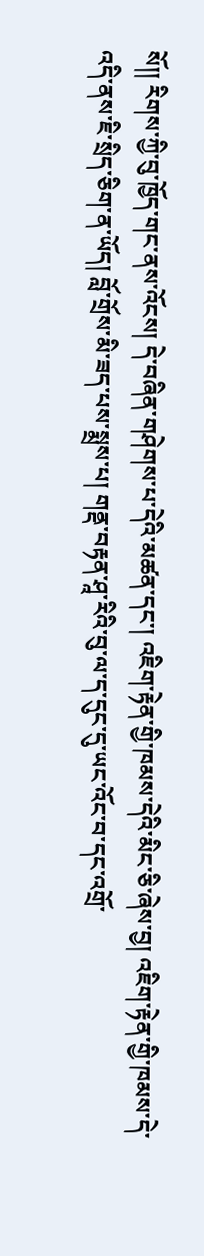སོ།། རིགས་ཀྱི་བུ་ཁྱོད་གང་ནས་འོངས། དེ་བཞིན་གཤེགས་པ་དེའི་མཚན་དང་། འཇིག་རྟེན་གྱི་ཁམས་དེའི་མིང་ཅི་ཞེས་བྱ། འཇིག་རྟེན་གྱི་ཁམས་དེ་འདི་ནས་ཇི་སྲིད་ཅིག་ན་ཡོད། བློ་གྲོས་མི་ཟད་པས་སྨྲས་པ། གནྡ་བརྟན་ཤཱ་རིའི་བུ་ལ་ད་དུང་དུ་ཡང་འོང་བ་དང་འགྲོ་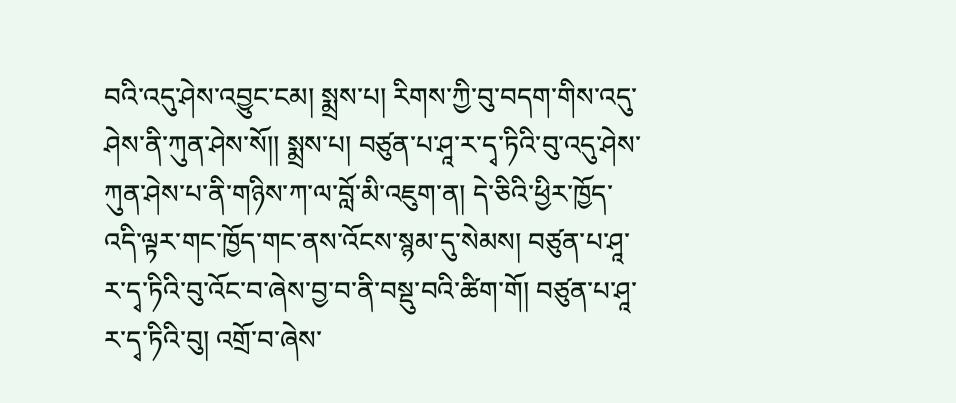བའི་འདུ་ཤེས་འབྱུང་ངམ། སྨྲས་པ། རིགས་ཀྱི་བུ་བདག་གིས་འདུ་ཤེས་ནི་ཀུན་ཤེས་སོ།། སྨྲས་པ། བཙུན་པ་ཤཱ་ར་དྭ་ཏིའི་བུ་འདུ་ཤེས་ཀུན་ཤེས་པ་ནི་གཉིས་ཀ་ལ་བློ་མི་འཇུག་ན། དེ་ཅིའི་ཕྱིར་ཁྱོད་འདི་ལྟར་གང་ཁྱོད་གང་ནས་འོངས་སྙམ་དུ་སེམས། བཙུན་པ་ཤཱ་ར་དྭ་ཏིའི་བུ་འོང་བ་ཞེས་བྱ་བ་ནི་བསྡུ་བའི་ཚིག་གོ། བཙུན་པ་ཤཱ་ར་དྭ་ཏིའི་བུ། འགྲོ་བ་ཞེས་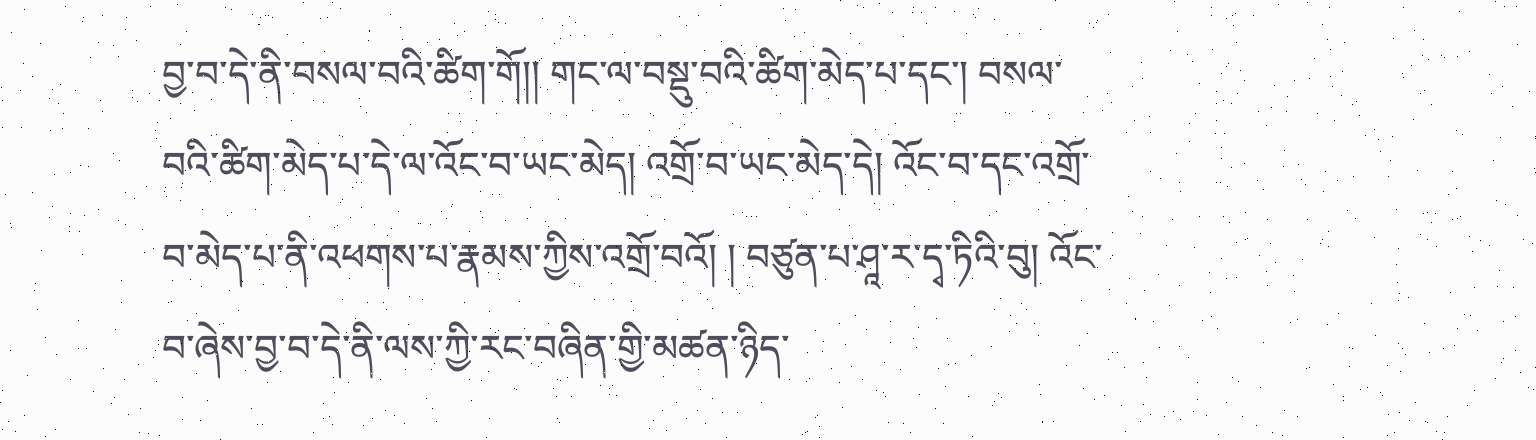བྱ་བ་དེ་ནི་བསལ་བའི་ཚིག་གོ།། གང་ལ་བསྡུ་བའི་ཚིག་མེད་པ་དང་། བསལ་བའི་ཚིག་མེད་པ་དེ་ལ་འོང་བ་ཡང་མེད། འགྲོ་བ་ཡང་མེད་དེ། འོང་བ་དང་འགྲོ་བ་མེད་པ་ནི་འཕགས་པ་རྣམས་ཀྱིས་འགྲོ་བའོ། ། བཙུན་པ་ཤཱ་ར་དྭ་ཏིའི་བུ། འོང་བ་ཞེས་བྱ་བ་དེ་ནི་ལས་ཀྱི་རང་བཞིན་གྱི་མཚན་ཉིད་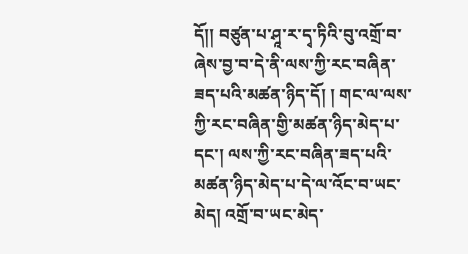དོ།། བཙུན་པ་ཤཱ་ར་དྭ་ཏིའི་བུ་འགྲོ་བ་ཞེས་བྱ་བ་དེ་ནི་ལས་ཀྱི་རང་བཞིན་ཟད་པའི་མཚན་ཉིད་དོ། ། གང་ལ་ལས་ཀྱི་རང་བཞིན་གྱི་མཚན་ཉིད་མེད་པ་དང་། ལས་ཀྱི་རང་བཞིན་ཟད་པའི་མཚན་ཉིད་མེད་པ་དེ་ལ་འོང་བ་ཡང་མེད། འགྲོ་བ་ཡང་མེད་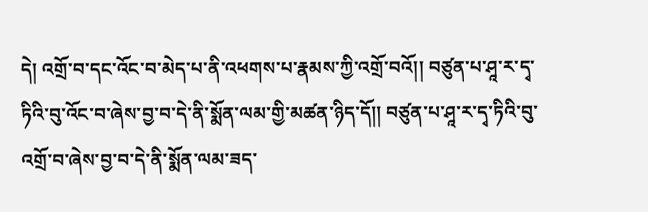དེ། འགྲོ་བ་དང་འོང་བ་མེད་པ་ནི་འཕགས་པ་རྣམས་ཀྱི་འགྲོ་བའོ།། བཙུན་པ་ཤཱ་ར་དྭ་ཏིའི་བུ་འོང་བ་ཞེས་བྱ་བ་དེ་ནི་སྨོན་ལམ་གྱི་མཚན་ཉིད་དོ།། བཙུན་པ་ཤཱ་ར་དྭ་ཏིའི་བུ་འགྲོ་བ་ཞེས་བྱ་བ་དེ་ནི་སྨོན་ལམ་ཟད་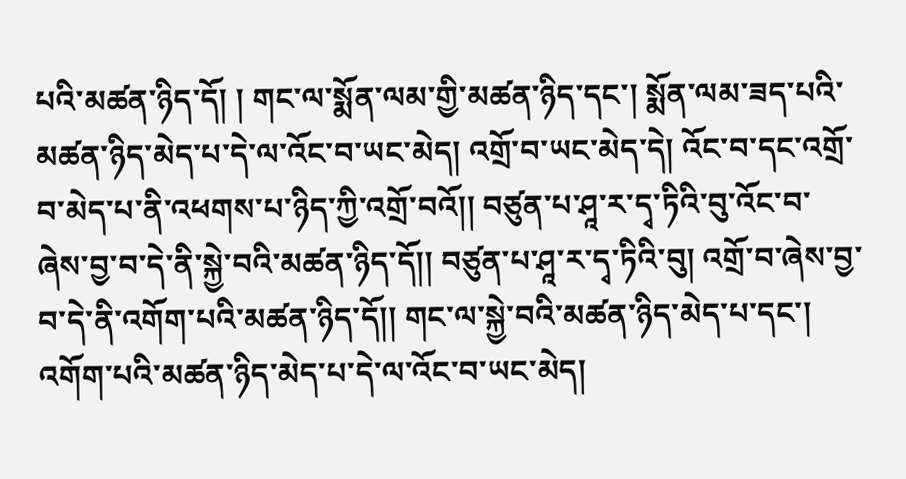པའི་མཚན་ཉིད་དོ། ། གང་ལ་སྨོན་ལམ་གྱི་མཚན་ཉིད་དང་། སྨོན་ལམ་ཟད་པའི་མཚན་ཉིད་མེད་པ་དེ་ལ་འོང་བ་ཡང་མེད། འགྲོ་བ་ཡང་མེད་དེ། འོང་བ་དང་འགྲོ་བ་མེད་པ་ནི་འཕགས་པ་ཉིད་ཀྱི་འགྲོ་བའོ།། བཙུན་པ་ཤཱ་ར་དྭ་ཏིའི་བུ་འོང་བ་ཞེས་བྱ་བ་དེ་ནི་སྐྱེ་བའི་མཚན་ཉིད་དོ།། བཙུན་པ་ཤཱ་ར་དྭ་ཏིའི་བུ། འགྲོ་བ་ཞེས་བྱ་བ་དེ་ནི་འགོག་པའི་མཚན་ཉིད་དོ།། གང་ལ་སྐྱེ་བའི་མཚན་ཉིད་མེད་པ་དང་། འགོག་པའི་མཚན་ཉིད་མེད་པ་དེ་ལ་འོང་བ་ཡང་མེད།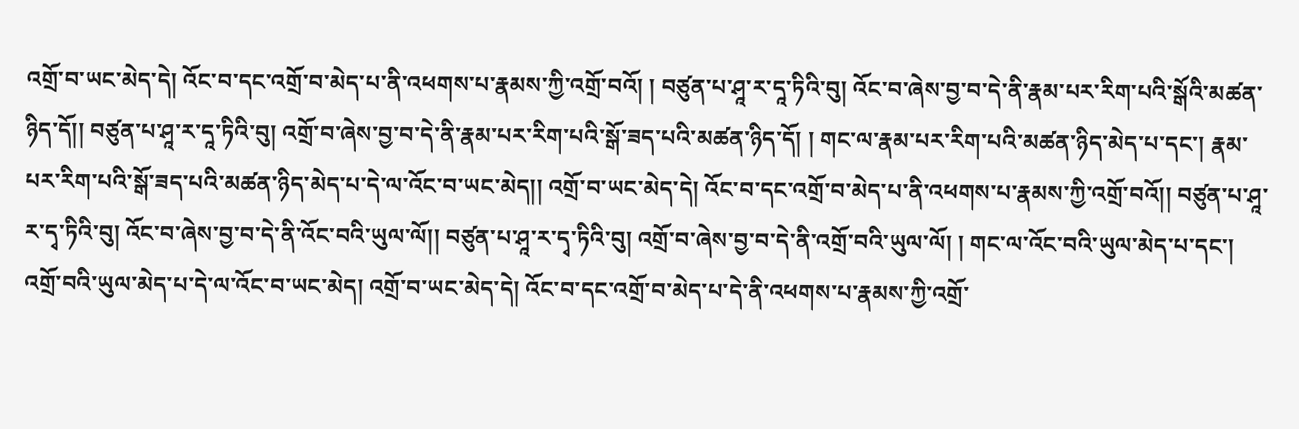འགྲོ་བ་ཡང་མེད་དེ། འོང་བ་དང་འགྲོ་བ་མེད་པ་ནི་འཕགས་པ་རྣམས་ཀྱི་འགྲོ་བའོ། ། བཙུན་པ་ཤཱ་ར་དཱ་ཏིའི་བུ། འོང་བ་ཞེས་བྱ་བ་དེ་ནི་རྣམ་པར་རིག་པའི་སྒོའི་མཚན་ཉིད་དོ།། བཙུན་པ་ཤཱ་ར་དཱ་ཏིའི་བུ། འགྲོ་བ་ཞེས་བྱ་བ་དེ་ནི་རྣམ་པར་རིག་པའི་སྒོ་ཟད་པའི་མཚན་ཉིད་དོ། ། གང་ལ་རྣམ་པར་རིག་པའི་མཚན་ཉིད་མེད་པ་དང་། རྣམ་པར་རིག་པའི་སྒོ་ཟད་པའི་མཚན་ཉིད་མེད་པ་དེ་ལ་འོང་བ་ཡང་མེད།། འགྲོ་བ་ཡང་མེད་དེ། འོང་བ་དང་འགྲོ་བ་མེད་པ་ནི་འཕགས་པ་རྣམས་ཀྱི་འགྲོ་བའོ།། བཙུན་པ་ཤཱ་ར་དྭ་ཏིའི་བུ། འོང་བ་ཞེས་བྱ་བ་དེ་ནི་འོང་བའི་ཡུལ་ལོ།། བཙུན་པ་ཤཱ་ར་དྭ་ཏིའི་བུ། འགྲོ་བ་ཞེས་བྱ་བ་དེ་ནི་འགྲོ་བའི་ཡུལ་ལོ། ། གང་ལ་འོང་བའི་ཡུལ་མེད་པ་དང་། འགྲོ་བའི་ཡུལ་མེད་པ་དེ་ལ་འོང་བ་ཡང་མེད། འགྲོ་བ་ཡང་མེད་དེ། འོང་བ་དང་འགྲོ་བ་མེད་པ་དེ་ནི་འཕགས་པ་རྣམས་ཀྱི་འགྲོ་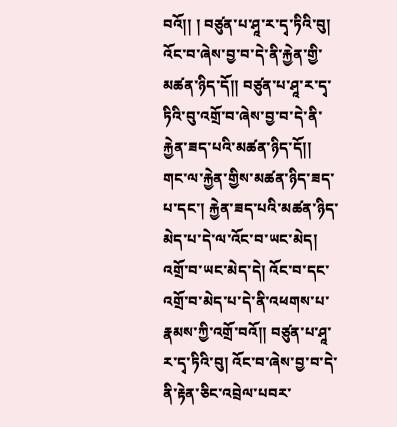བའོ།། ། བཙུན་པ་ཤཱ་ར་དྭ་ཏིའི་བུ། འོང་བ་ཞེས་བྱ་བ་དེ་ནི་རྐྱེན་གྱི་མཚན་ཉིད་དོ།། བཙུན་པ་ཤཱ་ར་དྭ་ཏིའི་བུ་འགྲོ་བ་ཞེས་བྱ་བ་དེ་ནི་རྐྱེན་ཟད་པའི་མཚན་ཉིད་དོ།། གང་ལ་རྐྱེན་གྱིས་མཚན་ཉིད་ཟད་པ་དང་། རྐྱེན་ཟད་པའི་མཚན་ཉིད་མེད་པ་དེ་ལ་འོང་བ་ཡང་མེད། འགྲོ་བ་ཡང་མེད་དེ། འོང་བ་དང་འགྲོ་བ་མེད་པ་དེ་ནི་འཕགས་པ་རྣམས་ཀྱི་འགྲོ་བའོ།། བཙུན་པ་ཤཱ་ར་དྭ་ཏིའི་བུ། འོང་བ་ཞེས་བྱ་བ་དེ་ནི་རྟེན་ཅིང་འབྲེལ་པབར་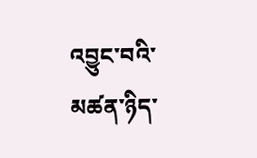འབྱུང་བའི་མཚན་ཉིད་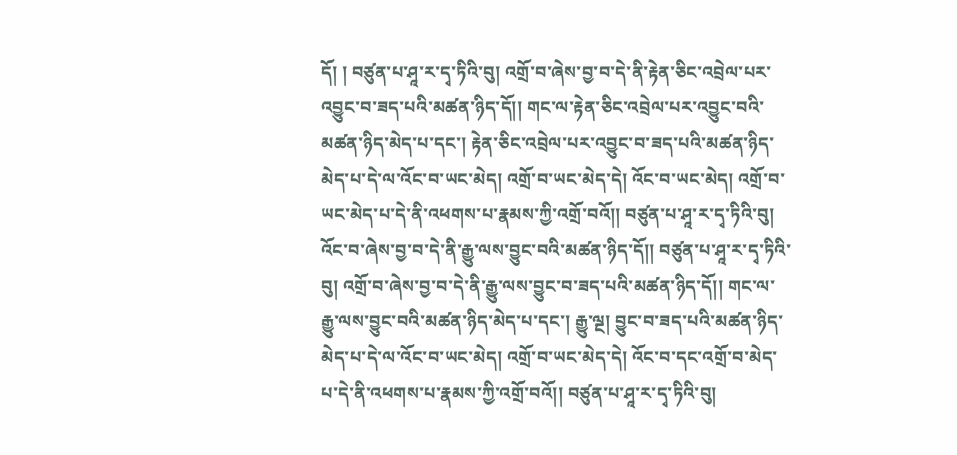དོ། ། བཙུན་པ་ཤཱ་ར་དྭ་ཏིའི་བུ། འགྲོ་བ་ཞེས་བྱ་བ་དེ་ནི་རྟེན་ཅིང་འབྲེལ་པར་འབྱུང་བ་ཟད་པའི་མཚན་ཉིད་དོ།། གང་ལ་རྟེན་ཅིང་འབྲེལ་པར་འབྱུང་བའི་མཚན་ཉིད་མེད་པ་དང་། རྟེན་ཅིང་འབྲེལ་པར་འབྱུང་བ་ཟད་པའི་མཚན་ཉིད་མེད་པ་དེ་ལ་འོང་བ་ཡང་མེད། འགྲོ་བ་ཡང་མེད་དེ། འོང་བ་ཡང་མེད། འགྲོ་བ་ཡང་མེད་པ་དེ་ནི་འཕགས་པ་རྣམས་ཀྱི་འགྲོ་བའོ།། བཙུན་པ་ཤཱ་ར་དྭ་ཏིའི་བུ། འོང་བ་ཞེས་བྱ་བ་དེ་ནི་རྒྱུ་ལས་བྱུང་བའི་མཚན་ཉིད་དོ།། བཙུན་པ་ཤཱ་ར་དྭ་ཏིའི་བུ། འགྲོ་བ་ཞེས་བྱ་བ་དེ་ནི་རྒྱུ་ལས་བྱུང་བ་ཟད་པའི་མཚན་ཉིད་དོ།། གང་ལ་རྒྱུ་ལས་བྱུང་བའི་མཚན་ཉིད་མེད་པ་དང་། རྒྱུ་ལྔ། བྱུང་བ་ཟད་པའི་མཚན་ཉིད་མེད་པ་དེ་ལ་འོང་བ་ཡང་མེད། འགྲོ་བ་ཡང་མེད་དེ། འོང་བ་དང་འགྲོ་བ་མེད་པ་དེ་ནི་འཕགས་པ་རྣམས་ཀྱི་འགྲོ་བའོ།། བཙུན་པ་ཤཱ་ར་དྭ་ཏིའི་བུ།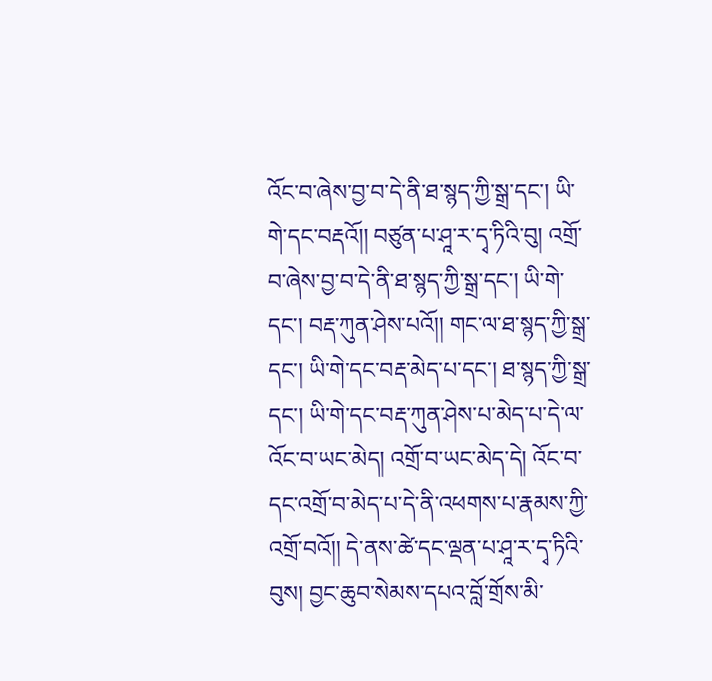འོང་བ་ཞེས་བྱ་བ་དེ་ནི་ཐ་སྙད་ཀྱི་སྒྲ་དང་། ཡི་གེ་དང་བརྡའོ།། བཙུན་པ་ཤཱ་ར་དྭ་ཏིའི་བུ། འགྲོ་བ་ཞེས་བྱ་བ་དེ་ནི་ཐ་སྙད་ཀྱི་སྒྲ་དང་། ཡི་གེ་དང་། བརྡ་ཀུན་ཤེས་པའོ།། གང་ལ་ཐ་སྙད་ཀྱི་སྒྲ་དང་། ཡི་གེ་དང་བརྡ་མེད་པ་དང་། ཐ་སྙད་ཀྱི་སྒྲ་དང་། ཡི་གེ་དང་བརྡ་ཀུན་ཤེས་པ་མེད་པ་དེ་ལ་འོང་བ་ཡང་མེད། འགྲོ་བ་ཡང་མེད་དེ། འོང་བ་དང་འགྲོ་བ་མེད་པ་དེ་ནི་འཕགས་པ་རྣམས་ཀྱི་འགྲོ་བའོ།། དེ་ནས་ཚེ་དང་ལྡན་པ་ཤཱ་ར་དྭ་ཏིའི་བུས། བྱང་ཆུབ་སེམས་དཔའ་བློ་གྲོས་མི་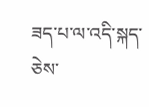ཟད་པ་ལ་འདི་སྐད་ཅེས་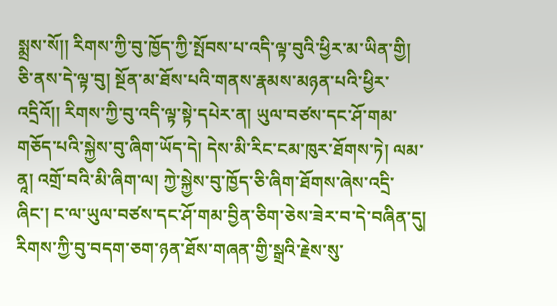སྨྲས་སོ།། རིགས་ཀྱི་བུ་ཁྱོད་ཀྱི་སྤོབས་པ་འདི་ལྟ་བུའི་ཕྱིར་མ་ཡིན་གྱི། ཅི་ནས་དེ་ལྟ་བུ། སྔོན་མ་ཐོས་པའི་གནས་རྣམས་མཉན་པའི་ཕྱིར་འདྲིའོ།། རིགས་ཀྱི་བུ་འདི་ལྟ་སྟེ་དཔེར་ན། ཡུལ་བཙས་དང་ཤོ་གམ་གཅོད་པའི་སྐྱེས་བུ་ཞིག་ཡོད་དེ། དེས་མི་རིང་ངམ་ཁུར་ཐོགས་ཏེ། ལམ་ནཱ། འགྲོ་བའི་མི་ཞིག་ལ། ཀྱེ་སྐྱེས་བུ་ཁྱོད་ཅི་ཞིག་ཐོགས་ཞེས་འདྲི་ཞིང་། ང་ལ་ཡུལ་བཙས་དང་ཤོ་གམ་བྱིན་ཅིག་ཅེས་ཟེར་བ་དེ་བཞིན་དུ། རིགས་ཀྱི་བུ་བདག་ཅག་ཉན་ཐོས་གཞན་གྱི་སྒྲའི་རྗེས་སུ་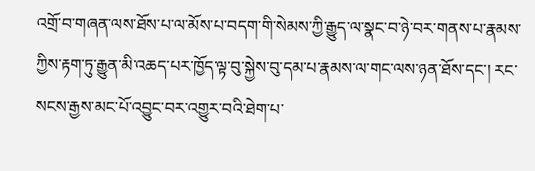འགྲོ་བ་གཞན་ལས་ཐོས་པ་ལ་མོས་པ་བདག་གི་སེམས་ཀྱི་རྒྱུད་ལ་སྣང་བ་ཉེ་བར་གནས་པ་རྣམས་ཀྱིས་རྟག་ཏུ་རྒྱུན་མི་འཆད་པར་ཁྱོད་ལྟ་བུ་སྐྱེས་བུ་དམ་པ་རྣམས་ལ་གང་ལས་ཉན་ཐོས་དང་། རང་སངས་རྒྱས་མང་པོ་འབྱུང་བར་འགྱུར་བའི་ཐེག་པ་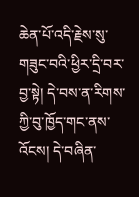ཆེན་པོ་འདི་རྗེས་སུ་གཟུང་བའི་ཕྱིར་དྲི་བར་བྱ་སྟེ། དེ་བས་ན་རིགས་ཀྱི་བུ་ཁྱོད་གང་ནས་འོངས། དེ་བཞིན་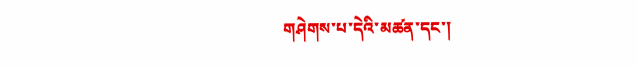གཤེགས་པ་དེའི་མཚན་དང་།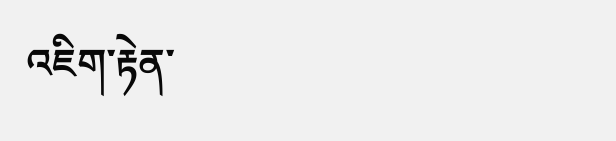འཇིག་རྟེན་